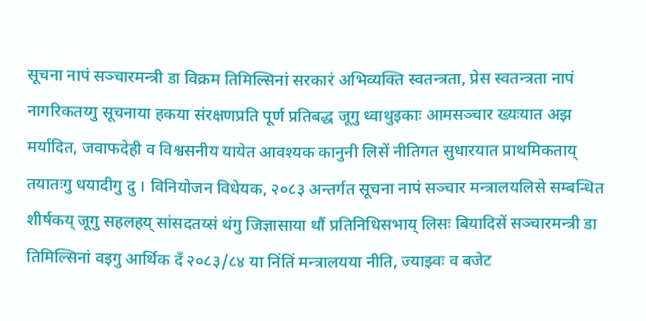सूचना नापं सञ्चारमन्त्री डा विक्रम तिमिल्सिनां सरकारं अभिव्यक्ति स्वतन्त्रता, प्रेस स्वतन्त्रता नापं नागरिकतय्गु सूचनाया हकया संरक्षणप्रति पूर्ण प्रतिबद्ध जूगु ध्वाथुइकाः आमसञ्चार ख्यःयात अझ मर्यादित, जवाफदेही व विश्वसनीय यायेत आवश्यक कानुनी लिसें नीतिगत सुधारयात प्राथमिकताय् तयातःगु धयादीगु दु । विनियोजन विधेयक, २०८३ अन्तर्गत सूचना नापं सञ्चार मन्त्रालयलिसे सम्बन्धित शीर्षकय् जूगु सहलहय् सांसदतय्सं थंगु जिज्ञासाया थौं प्रतिनिधिसभाय् लिसः बियादिसें सञ्चारमन्त्री डा तिमिल्सिनां वइगु आर्थिक दँ २०८३/८४ या निंतिं मन्त्रालयया नीति, ज्याझ्वः व बजेट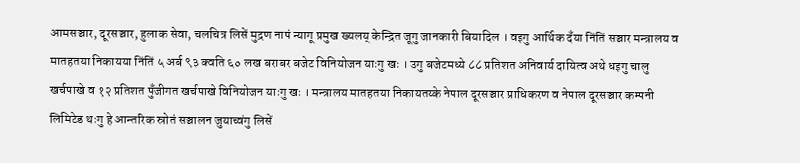आमसञ्चार, दूरसञ्चार, हुलाक सेवा, चलचित्र लिसें मुद्रण नापं न्यागू प्रमुख ख्यलय् केन्द्रित जूगु जानकारी बियादिल । वइगु आर्थिक दँया निंतिं सञ्चार मन्त्रालय व मातहतया निकायया निंतिं ५ अर्ब ९३ क्वति ६० लख बराबर बजेट विनियोजन याःगु खः । उगु बजेटमध्ये ८८ प्रतिशत अनिवार्य दायित्व अथे धइगु चालु खर्चपाखे व १२ प्रतिशत पुँजीगत खर्चपाखे विनियोजन याःगु खः । मन्त्रालय मातहतया निकायतय्के नेपाल दूरसञ्चार प्राधिकरण व नेपाल दूरसञ्चार कम्पनी लिमिटेड थःगु हे आन्तरिक स्रोतं सञ्चालन जुयाच्वंगु लिसें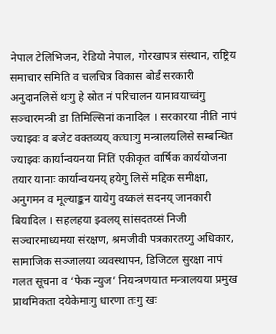नेपाल टेलिभिजन, रेडियो नेपाल, गोरखापत्र संस्थान, राष्ट्रिय समाचार समिति व चलचित्र विकास बोर्डं सरकारी अनुदानलिसें थःगु हे स्रोत नं परिचालन यानावयाच्वंगु सञ्चारमन्त्री डा तिमिल्सिनां कनादिल । सरकारया नीति नापं ज्याझ्वः व बजेट वक्तव्यय् कःघाःगु मन्त्रालयलिसे सम्बन्धित ज्याझ्वः कार्यान्वयनया निंतिं एकीकृत वार्षिक कार्ययोजना तयार यानाः कार्यान्वयनय् हयेगु लिसें मद्दिक समीक्षा, अनुगमन व मूल्याङ्कन यायेगु वय्कलं सदनय् जानकारी बियादिल । सहलहया झ्वलय् सांसदतय्सं निजी सञ्चारमाध्यमया संरक्षण, श्रमजीवी पत्रकारतय्गु अधिकार, सामाजिक सञ्जालया व्यवस्थापन, डिजिटल सुरक्षा नापं गलत सूचना व ‘फेक न्युज’ नियन्त्रणयात मन्त्रालयया प्रमुख प्राथमिकता दयेकेमाःगु धारणा तःगु खः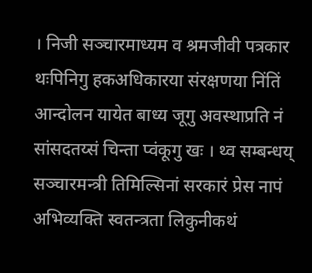। निजी सञ्चारमाध्यम व श्रमजीवी पत्रकार थःपिनिगु हकअधिकारया संरक्षणया निंतिं आन्दोलन यायेत बाध्य जूगु अवस्थाप्रति नं सांसदतय्सं चिन्ता प्वंकूगु खः । थ्व सम्बन्धय् सञ्चारमन्त्री तिमिल्सिनां सरकारं प्रेस नापं अभिव्यक्ति स्वतन्त्रता लिकुनीकथं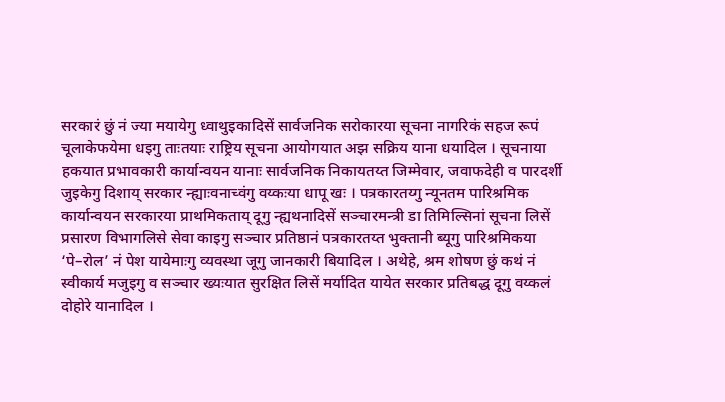सरकारं छुं नं ज्या मयायेगु ध्वाथुइकादिसें सार्वजनिक सरोकारया सूचना नागरिकं सहज रूपं चूलाकेफयेमा धइगु ताःतयाः राष्ट्रिय सूचना आयोगयात अझ सक्रिय याना धयादिल । सूचनाया हकयात प्रभावकारी कार्यान्वयन यानाः सार्वजनिक निकायतय्त जिम्मेवार, जवाफदेही व पारदर्शी जुइकेगु दिशाय् सरकार न्ह्याःवनाच्वंगु वय्कःया धापू खः । पत्रकारतय्गु न्यूनतम पारिश्रमिक कार्यान्वयन सरकारया प्राथमिकताय् दूगु न्ह्यथनादिसें सञ्चारमन्त्री डा तिमिल्सिनां सूचना लिसें प्रसारण विभागलिसे सेवा काइगु सञ्चार प्रतिष्ठानं पत्रकारतय्त भुक्तानी ब्यूगु पारिश्रमिकया ‘पे–रोल’ नं पेश यायेमाःगु व्यवस्था जूगु जानकारी बियादिल । अथेहे, श्रम शोषण छुं कथं नं स्वीकार्य मजुइगु व सञ्चार ख्यःयात सुरक्षित लिसें मर्यादित यायेत सरकार प्रतिबद्ध दूगु वय्कलं दोहोरे यानादिल ।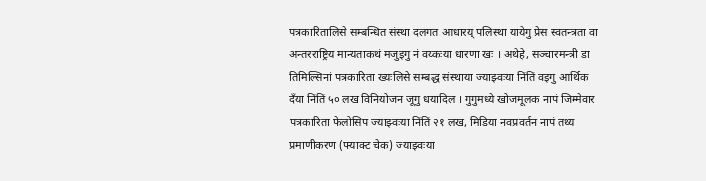पत्रकारितालिसे सम्बन्धित संस्था दलगत आधारय् पलिस्था यायेगु प्रेस स्वतन्त्रता वा अन्तरराष्ट्रिय मान्यताकथं मजुइगु नं वय्कःया धारणा खः । अथेहे, सञ्चारमन्त्री डा तिमिल्सिनां पत्रकारिता ख्यःलिसे सम्बद्ध संस्थाया ज्याझ्वःया निंतिं वइगु आर्थिक दँया निंतिं ५० लख विनियोजन जूगु धयादिल । गुगुमध्ये खोजमूलक नापं जिम्मेवार पत्रकारिता फेलोसिप ज्याझ्वःया निंतिं २१ लख, मिडिया नवप्रवर्तन नापं तथ्य प्रमाणीकरण (फ्याक्ट चेक) ज्याझ्वःया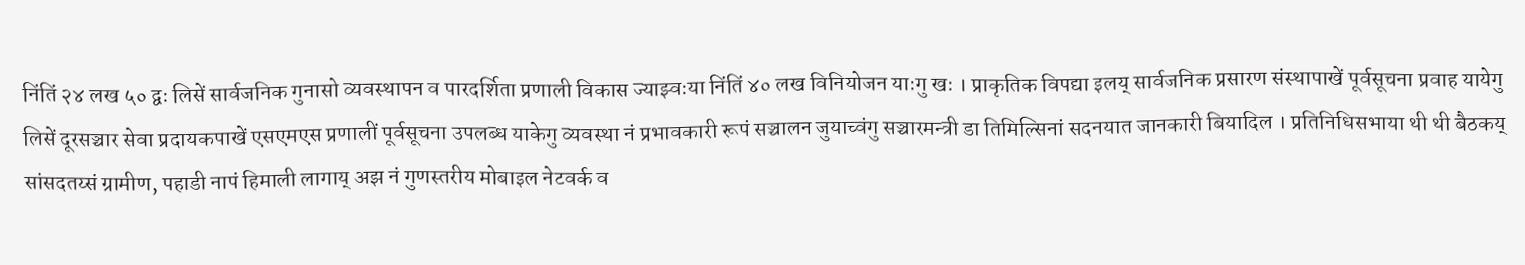निंतिं २४ लख ५० द्वः लिसें सार्वजनिक गुनासो व्यवस्थापन व पारदर्शिता प्रणाली विकास ज्याझ्वःया निंतिं ४० लख विनियोजन याःगु खः । प्राकृतिक विपद्या इलय् सार्वजनिक प्रसारण संस्थापाखें पूर्वसूचना प्रवाह यायेगु लिसें दूरसञ्चार सेवा प्रदायकपाखें एसएमएस प्रणालीं पूर्वसूचना उपलब्ध याकेगु व्यवस्था नं प्रभावकारी रूपं सञ्चालन जुयाच्वंगु सञ्चारमन्त्री डा तिमिल्सिनां सदनयात जानकारी बियादिल । प्रतिनिधिसभाया थी थी बैठकय् सांसदतय्सं ग्रामीण, पहाडी नापं हिमाली लागाय् अझ नं गुणस्तरीय मोबाइल नेटवर्क व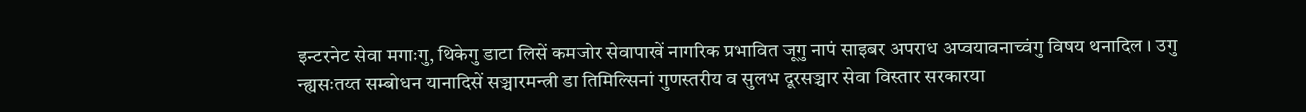इन्टरनेट सेवा मगाःगु, थिकेगु डाटा लिसें कमजोर सेवापाखें नागरिक प्रभावित जूगु नापं साइबर अपराध अप्वयावनाच्वंगु विषय थनादिल । उगु न्ह्यसःतय्त सम्बोधन यानादिसें सञ्चारमन्त्री डा तिमिल्सिनां गुणस्तरीय व सुलभ दूरसञ्चार सेवा विस्तार सरकारया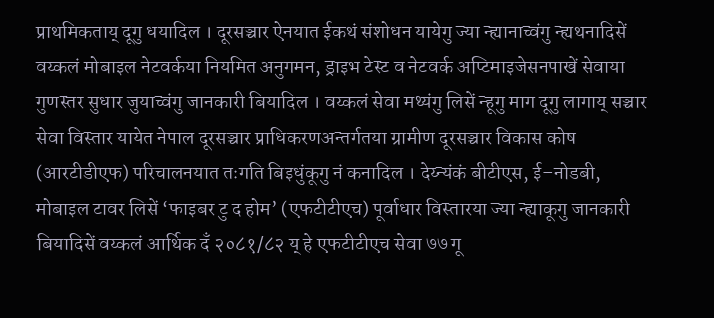प्राथमिकताय् दूगु धयादिल । दूरसञ्चार ऐनयात ईकथं संशोधन यायेगु ज्या न्ह्यानाच्वंगु न्ह्यथनादिसें वय्कलं मोबाइल नेटवर्कया नियमित अनुगमन, ड्राइभ टेस्ट व नेटवर्क अप्टिमाइजेसनपाखें सेवाया गुणस्तर सुधार जुयाच्वंगु जानकारी बियादिल । वय्कलं सेवा मथ्यंगु लिसें न्हूगु माग दूगु लागाय् सञ्चार सेवा विस्तार यायेत नेपाल दूरसञ्चार प्राधिकरणअन्तर्गतया ग्रामीण दूरसञ्चार विकास कोष (आरटीडीएफ) परिचालनयात तःगति बिइधुंकूगु नं कनादिल । देय्न्यंकं बीटीएस, ई–नोडबी, मोबाइल टावर लिसें ‘फाइबर टु द होम’ (एफटीटीएच) पूर्वाधार विस्तारया ज्या न्ह्याकूगु जानकारी बियादिसें वय्कलं आर्थिक दँ २०८१/८२ य् हे एफटीटीएच सेवा ७७ गू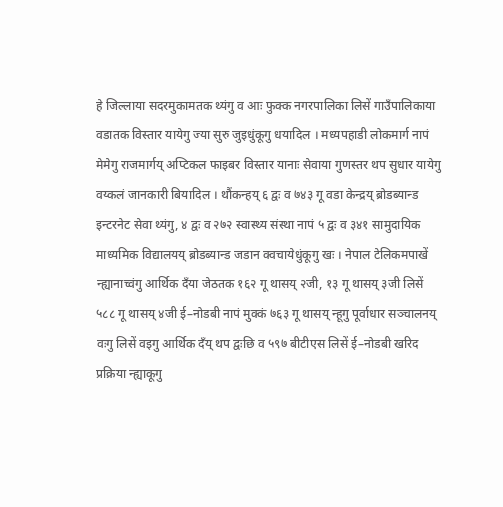हे जिल्लाया सदरमुकामतक थ्यंगु व आः फुक्क नगरपालिका लिसें गाउँपालिकाया वडातक विस्तार यायेगु ज्या सुरु जुइधुंकूगु धयादिल । मध्यपहाडी लोकमार्ग नापं मेमेगु राजमार्गय् अप्टिकल फाइबर विस्तार यानाः सेवाया गुणस्तर थप सुधार यायेगु वय्कलं जानकारी बियादिल । थौंकन्हय् ६ द्वः व ७४३ गू वडा केन्द्रय् ब्रोडब्यान्ड इन्टरनेट सेवा थ्यंगु, ४ द्वः व २७२ स्वास्थ्य संस्था नापं ५ द्वः व ३४१ सामुदायिक माध्यमिक विद्यालयय् ब्रोडब्यान्ड जडान क्वचायेधुंकूगु खः । नेपाल टेलिकमपाखें न्ह्यानाच्वंगु आर्थिक दँया जेठतक १६२ गू थासय् २जी, १३ गू थासय् ३जी लिसें ५८८ गू थासय् ४जी ई–नोडबी नापं मुक्कं ७६३ गू थासय् न्हूगु पूर्वाधार सञ्चालनय् वःगु लिसें वइगु आर्थिक दँय् थप द्वःछि व ५९७ बीटीएस लिसें ई–नोडबी खरिद प्रक्रिया न्ह्याकूगु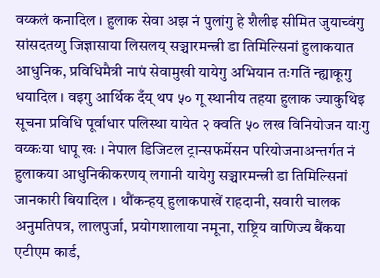वय्कलं कनादिल । हुलाक सेवा अझ नं पुलांगु हे शैलीइ सीमित जुयाच्वंगु सांसदतय्गु जिज्ञासाया लिसलय् सञ्चारमन्त्री डा तिमिल्सिनां हुलाकयात आधुनिक, प्रविधिमैत्री नापं सेवामुखी यायेगु अभियान तःगतिं न्ह्याकूगु धयादिल । वइगु आर्थिक दँय् थप ५० गू स्थानीय तहया हुलाक ज्याकुथिइ सूचना प्रविधि पूर्वाधार पलिस्था यायेत २ क्वति ५० लख विनियोजन याःगु वय्कःया धापू खः । नेपाल डिजिटल ट्रान्सफर्मेसन परियोजनाअन्तर्गत नं हुलाकया आधुनिकीकरणय् लगानी यायेगु सञ्चारमन्त्री डा तिमिल्सिनां जानकारी बियादिल । थौंकन्हय् हुलाकपाखें राहदानी, सवारी चालक अनुमतिपत्र, लालपुर्जा, प्रयोगशालाया नमूना, राष्ट्रिय वाणिज्य बैंकया एटीएम कार्ड,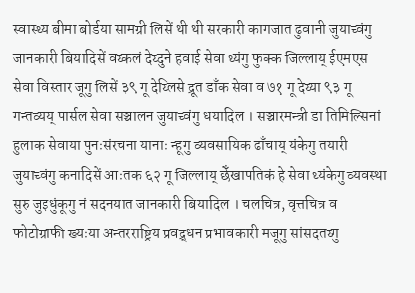स्वास्थ्य बीमा बोर्डया सामग्री लिसें थी थी सरकारी कागजात ढुवानी जुयाच्वंगु जानकारी बियादिसें वय्कलं देय्दुने हवाई सेवा थ्यंगु फुक्क जिल्लाय् ईएमएस सेवा विस्तार जूगु लिसें ३९ गू देय्लिसे द्रूत डाँक सेवा व ७१ गू देय्या ९३ गू गन्तव्यय् पार्सल सेवा सञ्चालन जुयाच्वंगु धयादिल । सञ्चारमन्त्री डा तिमिल्सिनां हुलाक सेवाया पुनःसंरचना यानाः न्हूगु व्यवसायिक ढाँचाय् यंकेगु तयारी जुयाच्वंगु कनादिसें आःतक ६२ गू जिल्लाय् छेँखापतिकं हे सेवा थ्यंकेगु व्यवस्था सुरु जुइधुंकूगु नं सदनयात जानकारी बियादिल । चलचित्र, वृत्तचित्र व फोटोग्राफी ख्यःया अन्तरराष्ट्रिय प्रवद्र्धन प्रभावकारी मजूगु सांसदतय्गु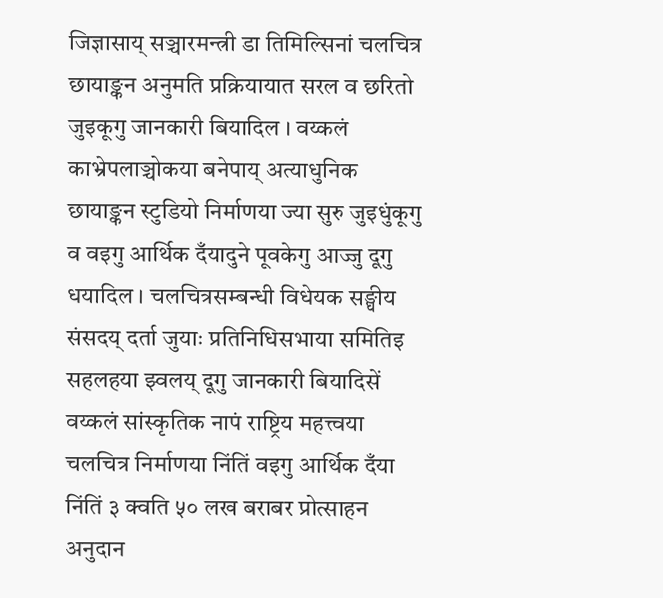जिज्ञासाय् सञ्चारमन्त्री डा तिमिल्सिनां चलचित्र छायाङ्कन अनुमति प्रक्रियायात सरल व छरितो जुइकूगु जानकारी बियादिल । वय्कलं काभ्रेपलाञ्चोकया बनेपाय् अत्याधुनिक छायाङ्कन स्टुडियो निर्माणया ज्या सुरु जुइधुंकूगु व वइगु आर्थिक दँयादुने पूवकेगु आज्जु दूगु धयादिल । चलचित्रसम्बन्धी विधेयक सङ्घीय संसदय् दर्ता जुयाः प्रतिनिधिसभाया समितिइ सहलहया झ्वलय् दूगु जानकारी बियादिसें वय्कलं सांस्कृतिक नापं राष्ट्रिय महत्त्वया चलचित्र निर्माणया निंतिं वइगु आर्थिक दँया निंतिं ३ क्वति ५० लख बराबर प्रोत्साहन अनुदान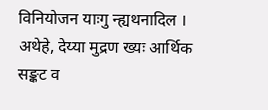विनियोजन याःगु न्ह्यथनादिल । अथेहे, देय्या मुद्रण ख्यः आर्थिक सङ्कट व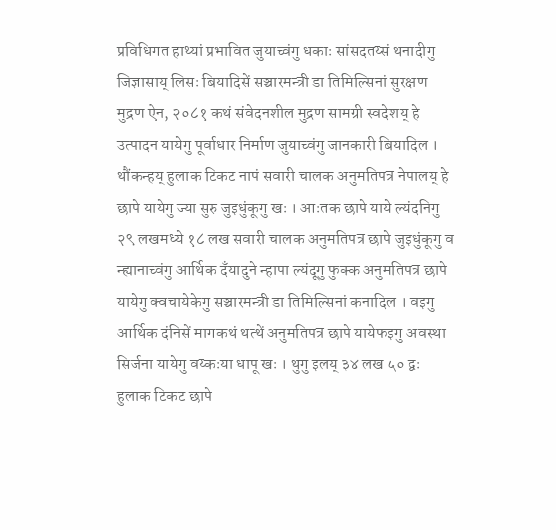प्रविधिगत हाथ्यां प्रभावित जुयाच्वंगु धकाः सांसदतय्सं थनादीगु जिज्ञासाय् लिसः बियादिसें सञ्चारमन्त्री डा तिमिल्सिनां सुरक्षण मुद्रण ऐन, २०८१ कथं संवेदनशील मुद्रण सामग्री स्वदेशय् हे उत्पादन यायेगु पूर्वाधार निर्माण जुयाच्वंगु जानकारी बियादिल । थौंकन्हय् हुलाक टिकट नापं सवारी चालक अनुमतिपत्र नेपालय् हे छापे यायेगु ज्या सुरु जुइधुंकूगु खः । आःतक छापे याये ल्यंदनिगु २९ लखमध्ये १८ लख सवारी चालक अनुमतिपत्र छापे जुइधुंकूगु व न्ह्यानाच्वंगु आर्थिक दँयादुने न्हापा ल्यंदूगु फुक्क अनुमतिपत्र छापे यायेगु क्वचायेकेगु सञ्चारमन्त्री डा तिमिल्सिनां कनादिल । वइगु आर्थिक दंनिसें मागकथं थत्थें अनुमतिपत्र छापे यायेफइगु अवस्था सिर्जना यायेगु वय्कःया धापू खः । थुगु इलय् ३४ लख ५० द्वः हुलाक टिकट छापे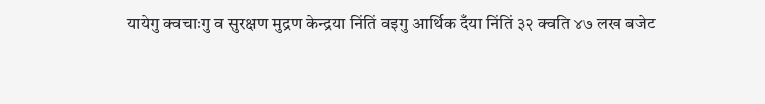यायेगु क्वचाःगु व सुरक्षण मुद्रण केन्द्रया निंतिं वइगु आर्थिक दँया निंतिं ३२ क्वति ४७ लख बजेट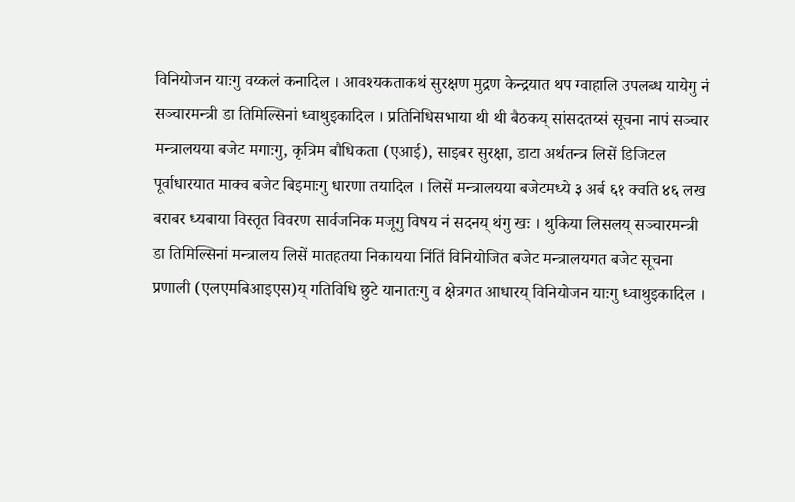विनियोजन याःगु वय्कलं कनादिल । आवश्यकताकथं सुरक्षण मुद्रण केन्द्रयात थप ग्वाहालि उपलब्ध यायेगु नं सञ्चारमन्त्री डा तिमिल्सिनां ध्वाथुइकादिल । प्रतिनिधिसभाया थी थी बैठकय् सांसदतय्सं सूचना नापं सञ्चार मन्त्रालयया बजेट मगाःगु, कृत्रिम बौधिकता (एआई), साइबर सुरक्षा, डाटा अर्थतन्त्र लिसें डिजिटल पूर्वाधारयात माक्व बजेट बिइमाःगु धारणा तयादिल । लिसें मन्त्रालयया बजेटमध्ये ३ अर्ब ६१ क्वति ४६ लख बराबर ध्यबाया विस्तृत विवरण सार्वजनिक मजूगु विषय नं सदनय् थंगु खः । थुकिया लिसलय् सञ्चारमन्त्री डा तिमिल्सिनां मन्त्रालय लिसें मातहतया निकायया निंतिं विनियोजित बजेट मन्त्रालयगत बजेट सूचना प्रणाली (एलएमबिआइएस)य् गतिविधि छुटे यानातःगु व क्षेत्रगत आधारय् विनियोजन याःगु ध्वाथुइकादिल ।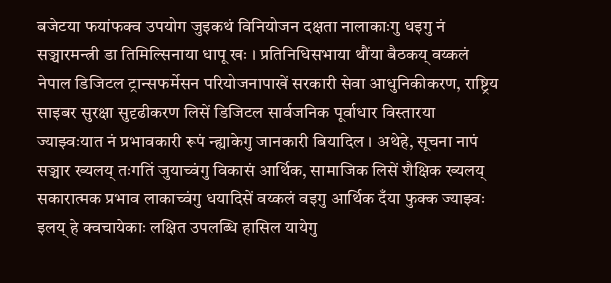बजेटया फयांफक्व उपयोग जुइकथं विनियोजन दक्षता नालाकाःगु धइगु नं सञ्चारमन्त्री डा तिमिल्सिनाया धापू खः । प्रतिनिधिसभाया थौंया बैठकय् वय्कलं नेपाल डिजिटल ट्रान्सफर्मेसन परियोजनापाखें सरकारी सेवा आधुनिकीकरण, राष्ट्रिय साइबर सुरक्षा सुदृढीकरण लिसें डिजिटल सार्वजनिक पूर्वाधार विस्तारया ज्याझ्वःयात नं प्रभावकारी रूपं न्ह्याकेगु जानकारी बियादिल । अथेहे, सूचना नापं सञ्चार ख्यलय् तःगतिं जुयाच्वंगु विकासं आर्थिक, सामाजिक लिसें शैक्षिक ख्यलय् सकारात्मक प्रभाव लाकाच्वंगु धयादिसें वय्कलं वइगु आर्थिक दँया फुक्क ज्याझ्वः इलय् हे क्वचायेकाः लक्षित उपलब्धि हासिल यायेगु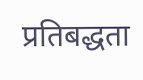प्रतिबद्धता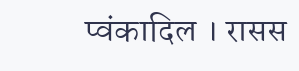प्वंकादिल । रासस